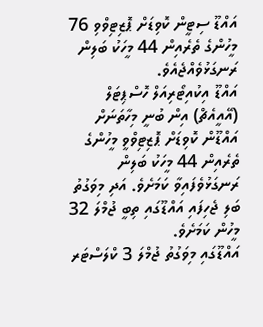އައްޑޫ ސިޓީން ކޮވިޑަށް ޕޮޒިޓިވްވި 76 މީހުންގެ ތެރެއިން 44 މީހަކު ބަލިން ރަނގަޅުވެއްޖެއެވެ.
އައްޑޫ އިކުއިޓޯރިއަލް ހޮސްޕިޓަލް (އޭއީއެޗް) އިން ބުނީ މިހާތަނަށް އައްޑޫން ކޮވިޑަށް ޕޮޒިޓިވްވީ މީހުންގެ ތެރެއިން 44 މީހަކު ބަލިން ރަނގަޅުވެފައިވާ ކަމަށެވެ. އަދި މިވަގުތު ބަލި ޖެހިފައި އައްޑޫގައި ތިބީ ޖުމްލަ 32 މީހުން ކަމަށެވެ.
އައްޑޫގައި މިވަގުތު ޖުމްލަ 3 ކްލަސްޓަރ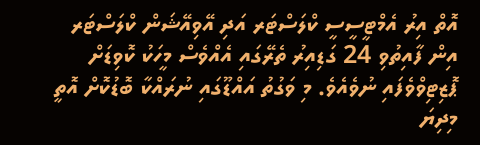އޮތް އިރު އެމްޓީސީސީ ކްލަސްޓަރ އަދި އޭވިއޭޝަން ކްލަސްޓަރ އިން ފާއިތުވި 24 ގަޑިއިރު ތެރޭގައި އެއްވެސް މީހަކު ކޮވިޑަށް ޕޮޒިޓިވްވެފައި ނުވެއެވެ. މި ވަގުތު އައްޑޫގައި ނުރައްކާ ބޮޑުކޮށް އޮތީ މިދިޔަ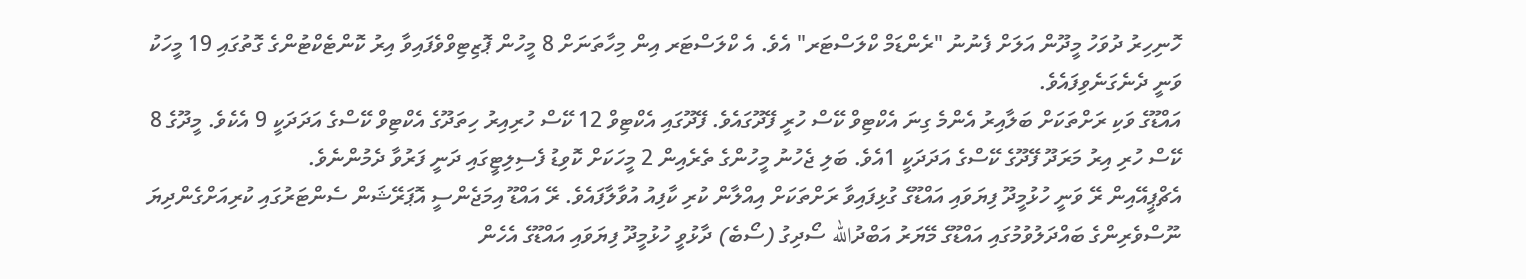ހޮނިހިރު ދުވަހު މީދޫން އަލަށް ފެނުނު "ރެންޑަމް ކްލަސްޓަރ" އެވެ. އެ ކްލަސްޓަރ އިން މިހާތަނަށް 8 މީހުން ޕޮޒިޓިވްވެފައިވާ އިރު ކޮންޓެކްޓުންގެ ގޮތުގައި 19 މީހަކު ވަނީ ދެނެގަނެވިފައެވެ.
އައްޑޫގެ ވަކި ރަށްތަކަށް ބަލާއިރު އެންމެ ގިނަ އެކްޓިވް ކޭސް ހުރީ ފޭދޫގައެވެ. ފޭދޫގައި އެކްޓިވް 12 ކޭސް ހުރިއިރު ހިތަދޫގެ އެކްޓިވް ކޭސްގެ އަދަދަކީ 9 އެކެވެ. މީދޫގެ 8 ކޭސް ހުރި އިރު މަރަދޫ ފޭދޫގެ ކޭސްގެ އަދަދަކީ 1އެވެ. ބަލި ޖެހުނު މީހުންގެ ތެރެއިން 2 މީހަކަށް ކޮވިޑު ފެސިލިޓީގައި ދަނީ ފަރުވާ ދެމުންނެވެ.
އެޗްޕީއޭއިން ރޭ ވަނީ ހުޅުމީދޫ ފިޔަވައި އައްޑޫގެ ގުޅިފައިވާ ރަށްތަކަށް އިއްލާން ކުރި ކާފިއު އުވާލާފައެވެ. ރޭ އައްޑޫ އިމަޖެންސީ އޮޕަރޭޝަން ސެންޓަރުގައި ކުރިއަށްގެންދިޔަ ނޫސްވެރިންގެ ބައްދަލުވުމުގައި އައްޑޫގެ މޭޔަރު އަބްދުالله ސޯދިގު (ސޯބެ) ދާޅުވީ ހުޅުމީދޫ ފިޔަވައި އައްޑޫގެ އެހެން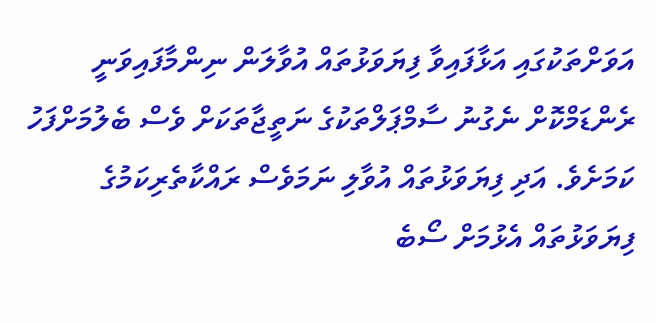އަވަށްތަކުގައި އަޅާފައިވާ ފިޔަވަޅުތައް އުވާލަން ނިންމާފައިވަނީ ރެންޑަމްކޮށް ނެގުނު ސާމްޕަލްތަކުގެ ނަތީޖާތަކަށް ވެސް ބެލުމަށްފަހު ކަމަށެވެ. އަދި ފިޔަވަޅުތައް އުވާލި ނަމަވެސް ރައްކާތެރިކަމުގެ ފިޔަވަޅުތައް އެޅުމަށް ސޯބެ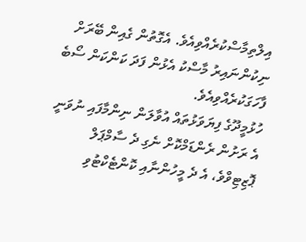އިލްތިމާސްކުރެއްވިއެވެ. އެގޮތުން ގެއިން ބޭރަށް ނިކުންނައިރު މާސްކު އެޅުން ފަދަ ކަންކަން ސޯބެ ފާހަގަކުރެއްވިއެވެ.
ހުޅުމީދޫގެ ފިޔަވަޅުތައް އުވާލަން ނިންމާފައި ނުވަނީ އެ ރަށުން ރެންޑަމްކޮށް ނެގި ދެ ސާމްޕަލް ޕޮޒިޓިވްވެ، އެ ދެ މީހުންނާއި ކޮންޓެކްޓުވި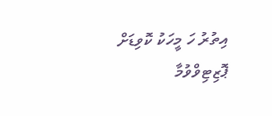އިތުރު ހަ މީހަކު ކޮވިޑަށް ޕޮޒިޓިވްވުމާ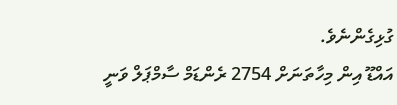ގުޅިގެންނެވެ.
އައްޑޫ އިން މިހާތަނަށް 2754 ރެންޑަމް ސާމްޕަލް ވަނީ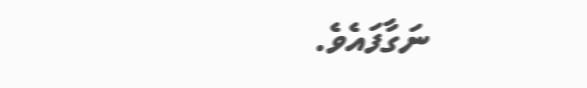ނަގާފައެވެ.